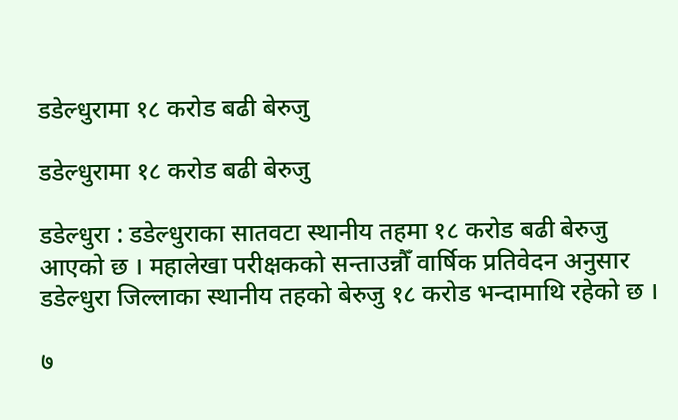डडेल्धुरामा १८ करोड बढी बेरुजु

डडेल्धुरामा १८ करोड बढी बेरुजु

डडेल्धुरा : डडेल्धुराका सातवटा स्थानीय तहमा १८ करोड बढी बेरुजु आएको छ । महालेखा परीक्षकको सन्ताउन्नौँ वार्षिक प्रतिवेदन अनुसार डडेल्धुरा जिल्लाका स्थानीय तहको बेरुजु १८ करोड भन्दामाथि रहेको छ ।

७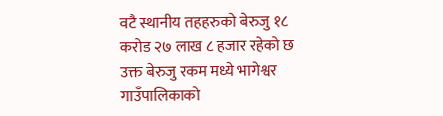वटै स्थानीय तहहरुको बेरुजु १८ करोड २७ लाख ८ हजार रहेको छ उक्त बेरुजु रकम मध्ये भागेश्वर गाउँपालिकाको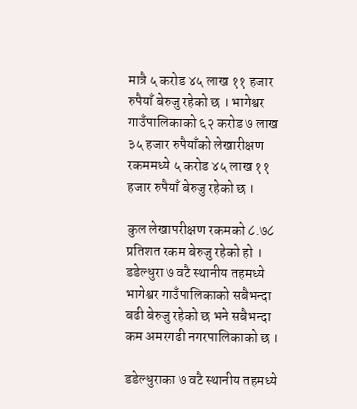मात्रै ५ करोड ४५ लाख ११ हजार रुपैयाँ बेरुजु रहेको छ । भागेश्वर गाउँपालिकाको ६२ करोड ७ लाख ३५ हजार रुपैयाँको लेखारीक्षण रकममध्ये ५ करोड ४५ लाख ११ हजार रुपैयाँ बेरुजु रहेको छ ।

कुल लेखापरीक्षण रकमको ८.७८ प्रतिशत रकम बेरुजु रहेको हो । डडेल्धुरा ७ वटै स्थानीय तहमध्ये भागेश्वर गाउँपालिकाको सबैभन्दा बढी बेरुजु रहेको छ भने सबैभन्दा कम अमरगढी नगरपालिकाको छ ।

डडेल्धुराका ७ वटै स्थानीय तहमध्ये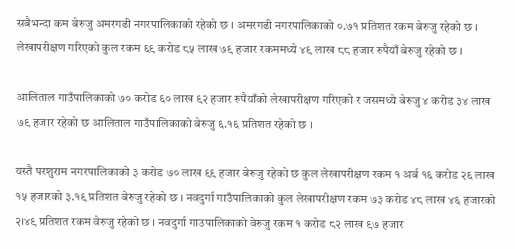सबैभन्दा कम बेरुजु अमरगढी नगरपालिकाको रहेको छ । अमरगढी नगरपालिकाको ०.७१ प्रतिशत रकम बेरुजु रहेको छ । लेखापरीक्षण गरिएको कुल रकम ६९ करोड ८५ लाख ७९ हजार रकममध्ये ४९ लाख ८८ हजार रुपैयाँ बेरुजु रहेको छ ।

आलिताल गाउँपालिकाको ७० करोड ६० लाख ९२ हजार रुपैयाँको लेखापरीक्षण गरिएको र जसमध्ये बेरुजु ४ करोड ३४ लाख ७९ हजार रहेको छ आलिताल गाउँपालिकाको बेरुजु ६.१६ प्रतिशत रहेको छ ।

यस्तै परशुराम नगरपालिकाको ३ करोड ७० लाख ९९ हजार बेरुजु रहेको छ कुल लेखापरीक्षण रकम १ अर्ब १६ करोड २६ लाख १५ हजारको ३.१९ प्रतिशत बेरुजु रहेको छ । नवदुर्गा गाउँपालिकाको कुल लेखापरीक्षण रकम ७३ करोड ४८ लाख ४६ हजारको २।४९ प्रतिशत रकम वेरुजु रहेको छ । नवदुर्गा गाउपालिकाको वेरुजु रकम १ करोड ८२ लाख ९७ हजार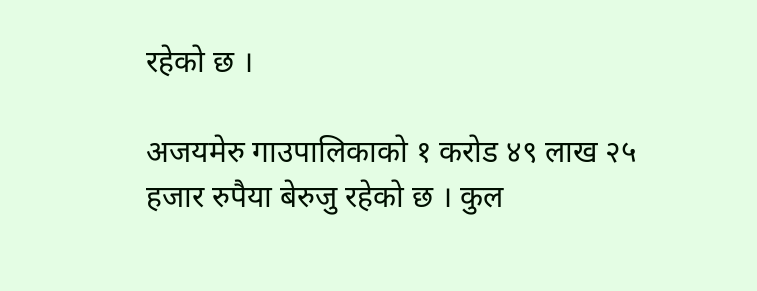रहेको छ ।

अजयमेरु गाउपालिकाको १ करोड ४९ लाख २५ हजार रुपैया बेरुजु रहेको छ । कुल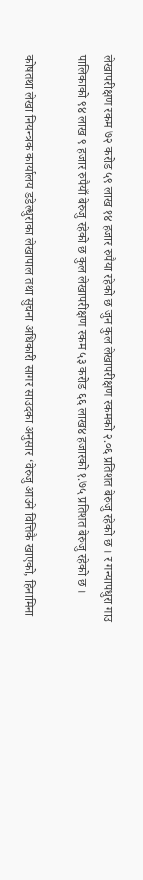लेखापरीक्षण रकम ७२ करोड ५९ लाख १४ हजार रुपैया रहेको छ जुन कुल लेखापरीक्षण रकमको २.०६ प्रतिशत बेरुजु रहेको छ । र गन्यापधुरा गाउ पालिकाको ९४ लाख ९ हजार रुपैयाँ बेरुजु रहेको छ कुल लेखापरीक्षण रकम ५३ करोड ६६ लाख४ हजारको १.७५ प्रतिशत बेरुजु रहेको छ ।

कोषतथा लेखा नियन्त्रक कार्यालय डडेल्धुराका लेखापाल तथा सुचना अधिकारी सागर साउदका अनुसार ‘वेरुजु आउने वित्तिकै खाएको, हिनामिना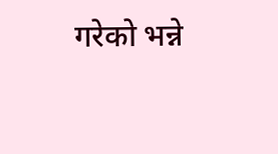गरेको भन्ने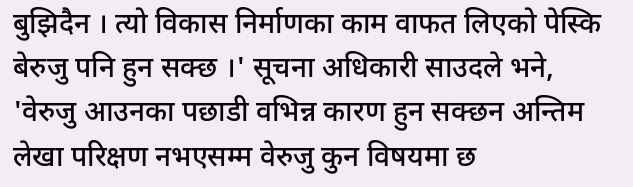बुझिदैन । त्यो विकास निर्माणका काम वाफत लिएको पेस्कि बेरुजु पनि हुन सक्छ ।' सूचना अधिकारी साउदले भने, 'वेरुजु आउनका पछाडी वभिन्न कारण हुन सक्छन अन्तिम लेखा परिक्षण नभएसम्म वेरुजु कुन विषयमा छ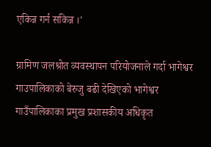एकिन्न गर्न सकिन्न ।'

ग्रामिण जलश्रोत व्यवस्थापन परियोजनाले गर्दा भागेश्वर गाउपालिकाको बेरुजु बढी देखिएको भागेश्वर गाउँपालिकाका प्रमुख प्रशासकीय अधिकृत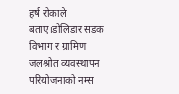हर्ष रोकाले बताए।डोलिडार सडक विभाग र ग्रामिण जलश्रोत व्यवस्थापन परियोजनाको नम्स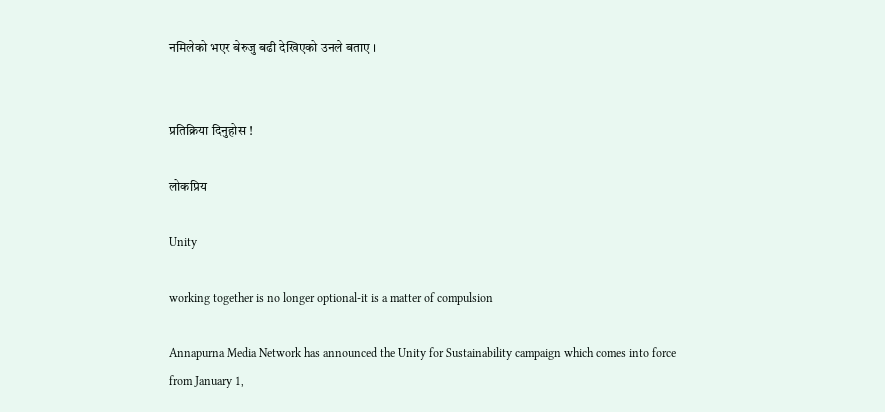नमिलेको भएर बेरुजु बढी देखिएको उनले बताए ।


प्रतिक्रिया दिनुहोस !

लोकप्रिय

Unity

working together is no longer optional-it is a matter of compulsion

Annapurna Media Network has announced the Unity for Sustainability campaign which comes into force from January 1,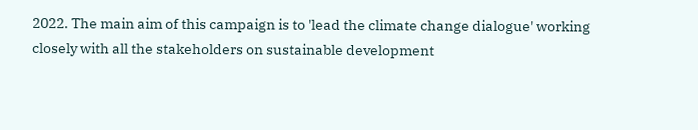2022. The main aim of this campaign is to 'lead the climate change dialogue' working closely with all the stakeholders on sustainable development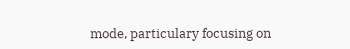mode, particulary focusing on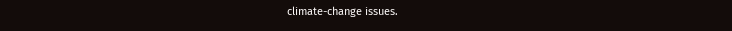climate-change issues.